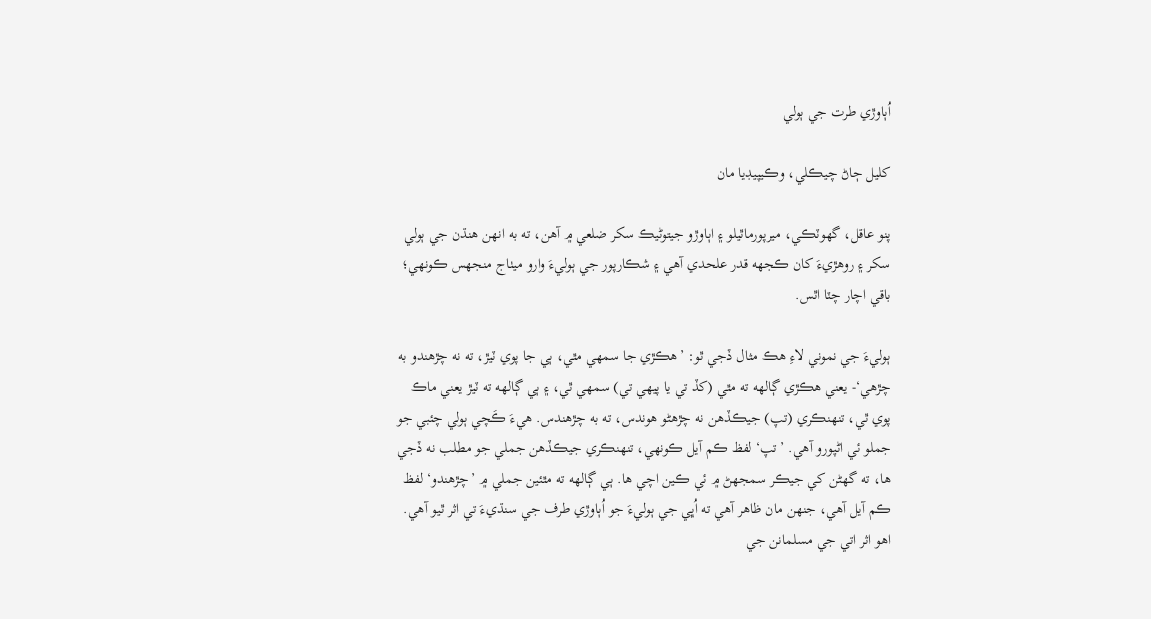اُٻاوڙي طرت جي ٻولي

کليل ڄاڻ چيڪلي، وڪيپيڊيا مان

پنو عاقل، گهوٽڪي، ميرپورماٿيلو ۽ اٻاوڙو جيتوڻيڪ سکر ضلعي ۾ آهن، ته به انهن هنڌن جي ٻولي سکر ۽ روهڙيءَ کان ڪجهه قدر علحدي آهي ۽ شڪارپور جي ٻوليءَ وارو ميٺاج منجهس ڪونهي؛ باقي اچار چٽا اٿس.

ٻوليءَ جي نموني لاءِ هڪ مثال ڏجي ٿو: ’هڪڙي جا سمهي مٿي، ٻي جا پوي ٽيڙ، ته نه چڙهندو به چڙهي‘- يعني هڪڙي ڳالهه ته مٿي (کڏ تي يا پيهي تي) سمهي ٿي، ۽ ٻي ڳالهه ته ٽيڙ يعني ماڪ پوي ٿي، تنهنڪري (تپ) جيڪڏهن نه چڙهڻو هوندس، ته به چڙهندس. هيءَ ڪَچي ٻولي چئبي جو جملو ئي اڻپورو آهي. ’تپ‘ لفظ ڪم آيل ڪونهي، تنهنڪري جيڪڏهن جملي جو مطلب نه ڏجي ها، ته گهڻن کي جيڪر سمجهڻ ۾ ئي ڪين اچي ها. ٻي ڳالهه ته مٿئين جملي ۾ ’چڙهندو‘ لفظ ڪم آيل آهي، جنهن مان ظاهر آهي ته اُڀي جي ٻوليءَ جو اُٻاوڙي طرف جي سنڌيءَ تي اثر ٿيو آهي. اهو اثر اتي جي مسلمانن جي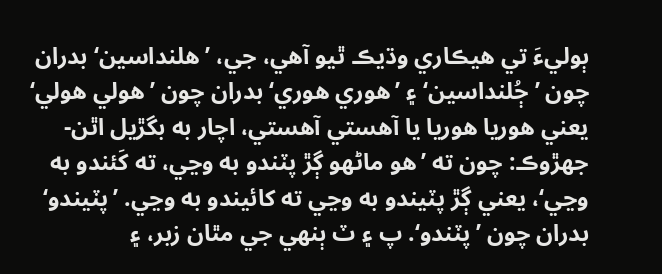ٻوليءَ تي هيڪاري وڌيڪ ٿيو آهي، جي، ’هلنداسين‘ بدران چون ’ڄُلنداسين‘ ۽ ’هوري هوري‘ بدران چون ’هولي هولي‘ يعني هوريا هوريا يا آهستي آهستي، اچار به بگڙيل اٿن- جهڙوڪ: چون ته ’هو ماڻهو ڳڙ پٽندو به وڃي، ته کَئندو به وڃي‘، يعني ڳڙ پٽيندو به وڃي ته کائيندو به وڃي. ’پٽيندو‘ بدران چون ’پٽندو‘. پ ۽ ٽ ٻنهي جي مٿان زبر، ۽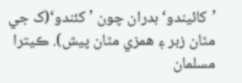’کائيندو‘ بدران چون ’کئندو‘(ک جي مٿان زبر ۽ همزي مٿان پيش). ڪيترا مسلمان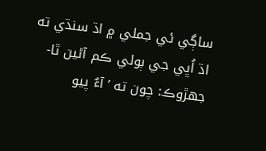ساڳي ئي جملي ۾ اڌ سنڌي ته اڌ اُڀي جي ٻولي ڪم آڻين ٿا- جهڙوڪ: چون ته ’آءٌ پيو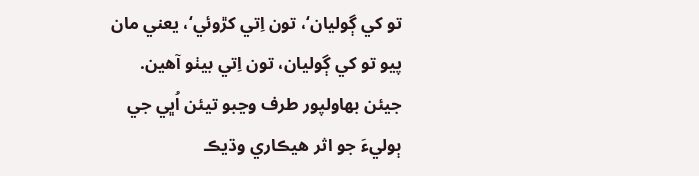تو کي ڳوليان‘، تون اِتي کڙوئي‘، يعني مان پيو تو کي ڳوليان، تون اِتي بيٺو آهين. جيئن بهاولپور طرف وڃبو تيئن اُڀي جي ٻوليءَ جو اثر هيڪاري وڌيڪ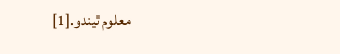معلوم ٿيندو.[1]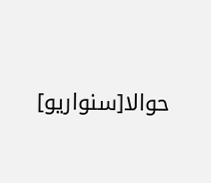حوالا[سنواريو]